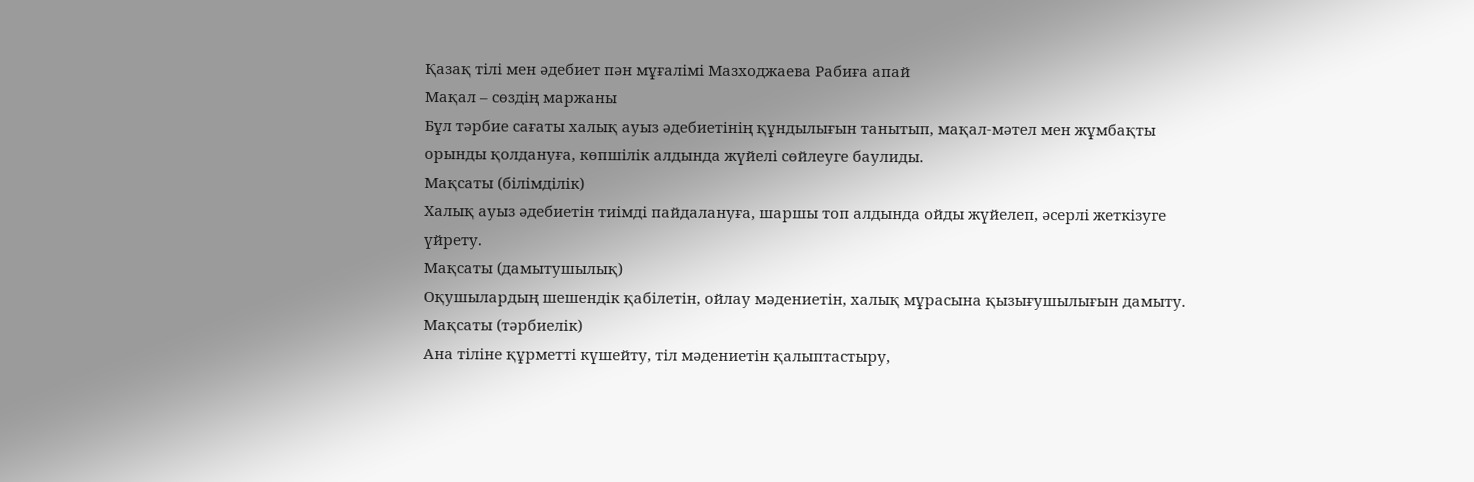Қазақ тілі мен әдебиет пән мұғалімі Мазходжаева Рабиға апай
Мақал – сөздің маржаны
Бұл тәрбие сағаты халық ауыз әдебиетінің құндылығын танытып, мақал-мәтел мен жұмбақты орынды қолдануға, көпшілік алдында жүйелі сөйлеуге баулиды.
Мақсаты (білімділік)
Халық ауыз әдебиетін тиімді пайдалануға, шаршы топ алдында ойды жүйелеп, әсерлі жеткізуге үйрету.
Мақсаты (дамытушылық)
Оқушылардың шешендік қабілетін, ойлау мәдениетін, халық мұрасына қызығушылығын дамыту.
Мақсаты (тәрбиелік)
Ана тіліне құрметті күшейту, тіл мәдениетін қалыптастыру,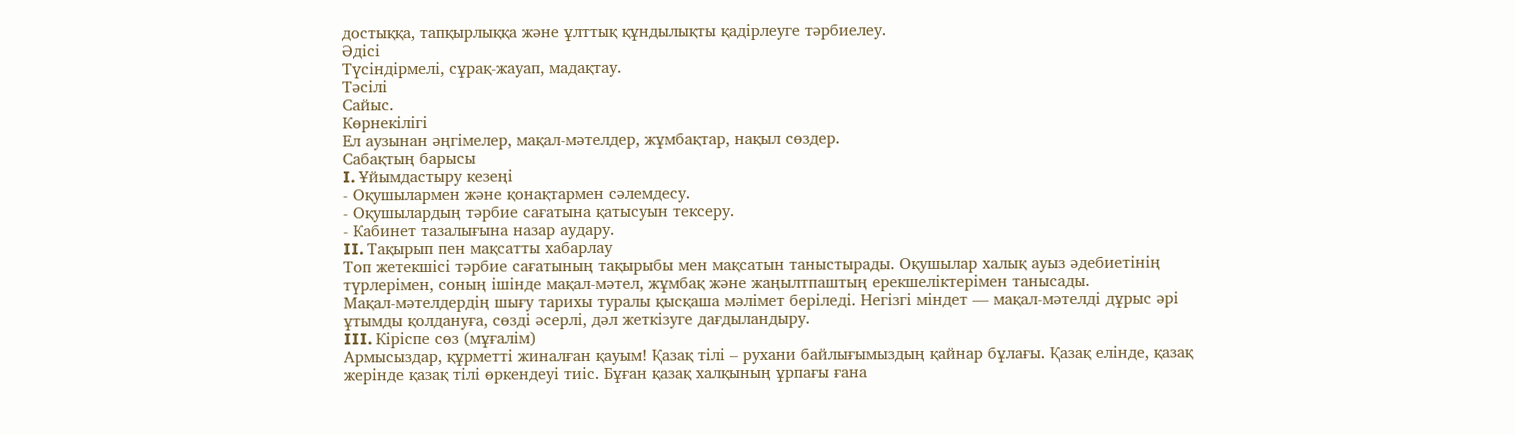достыққа, тапқырлыққа және ұлттық құндылықты қадірлеуге тәрбиелеу.
Әдісі
Түсіндірмелі, сұрақ-жауап, мадақтау.
Тәсілі
Сайыс.
Көрнекілігі
Ел аузынан әңгімелер, мақал-мәтелдер, жұмбақтар, нақыл сөздер.
Сабақтың барысы
I. Ұйымдастыру кезеңі
- Оқушылармен және қонақтармен сәлемдесу.
- Оқушылардың тәрбие сағатына қатысуын тексеру.
- Кабинет тазалығына назар аудару.
II. Тақырып пен мақсатты хабарлау
Топ жетекшісі тәрбие сағатының тақырыбы мен мақсатын таныстырады. Оқушылар халық ауыз әдебиетінің түрлерімен, соның ішінде мақал-мәтел, жұмбақ және жаңылтпаштың ерекшеліктерімен танысады.
Мақал-мәтелдердің шығу тарихы туралы қысқаша мәлімет беріледі. Негізгі міндет — мақал-мәтелді дұрыс әрі ұтымды қолдануға, сөзді әсерлі, дәл жеткізуге дағдыландыру.
III. Кіріспе сөз (мұғалім)
Армысыздар, құрметті жиналған қауым! Қазақ тілі – рухани байлығымыздың қайнар бұлағы. Қазақ елінде, қазақ жерінде қазақ тілі өркендеуі тиіс. Бұған қазақ халқының ұрпағы ғана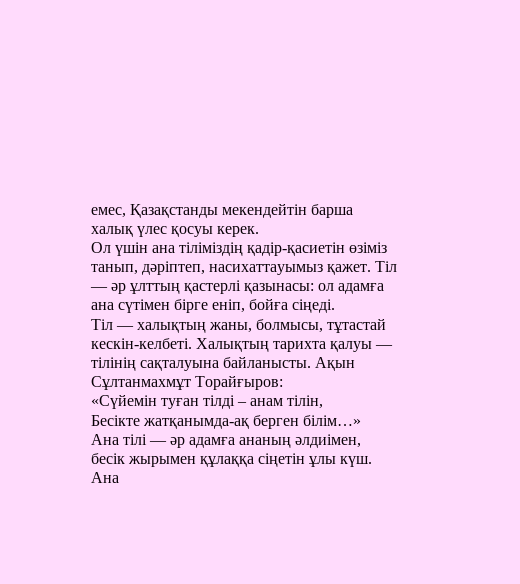емес, Қазақстанды мекендейтін барша халық үлес қосуы керек.
Ол үшін ана тіліміздің қадір-қасиетін өзіміз танып, дәріптеп, насихаттауымыз қажет. Тіл — әр ұлттың қастерлі қазынасы: ол адамға ана сүтімен бірге еніп, бойға сіңеді.
Тіл — халықтың жаны, болмысы, тұтастай кескін-келбеті. Халықтың тарихта қалуы — тілінің сақталуына байланысты. Ақын Сұлтанмахмұт Торайғыров:
«Сүйемін туған тілді – анам тілін,
Бесікте жатқанымда-ақ берген білім…»
Ана тілі — әр адамға ананың әлдиімен, бесік жырымен құлаққа сіңетін ұлы күш. Ана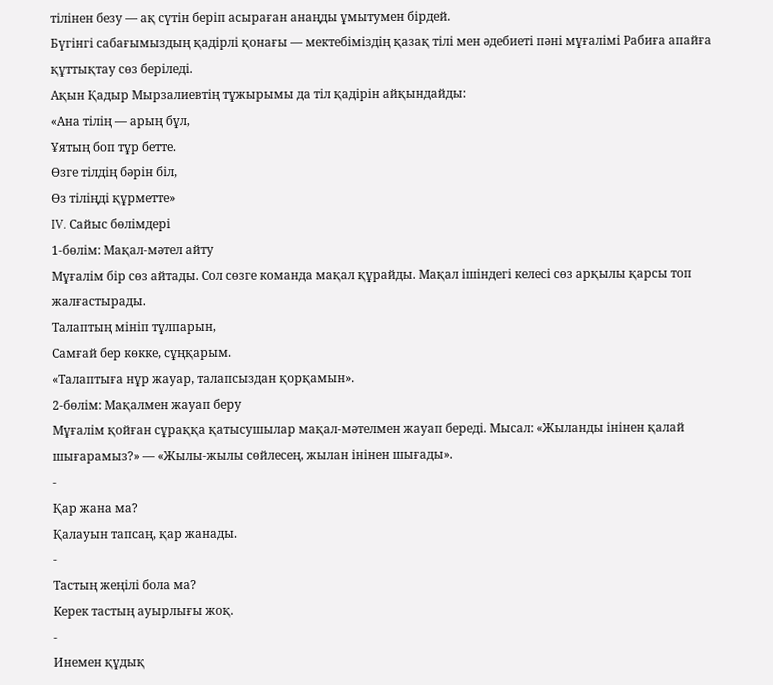тілінен безу — ақ сүтін беріп асыраған анаңды ұмытумен бірдей.
Бүгінгі сабағымыздың қадірлі қонағы — мектебіміздің қазақ тілі мен әдебиеті пәні мұғалімі Рабиға апайға құттықтау сөз беріледі.
Ақын Қадыр Мырзалиевтің тұжырымы да тіл қадірін айқындайды:
«Ана тілің — арың бұл,
Ұятың боп тұр бетте.
Өзге тілдің бәрін біл,
Өз тіліңді құрметте»
IV. Сайыс бөлімдері
1-бөлім: Мақал-мәтел айту
Мұғалім бір сөз айтады. Сол сөзге команда мақал құрайды. Мақал ішіндегі келесі сөз арқылы қарсы топ жалғастырады.
Талаптың мініп тұлпарын,
Самғай бер көкке, сұңқарым.
«Талаптыға нұр жауар, талапсыздан қорқамын».
2-бөлім: Мақалмен жауап беру
Мұғалім қойған сұраққа қатысушылар мақал-мәтелмен жауап береді. Мысал: «Жыланды інінен қалай шығарамыз?» — «Жылы-жылы сөйлесең, жылан інінен шығады».
-
Қар жана ма?
Қалауын тапсаң, қар жанады.
-
Тастың жеңілі бола ма?
Керек тастың ауырлығы жоқ.
-
Инемен құдық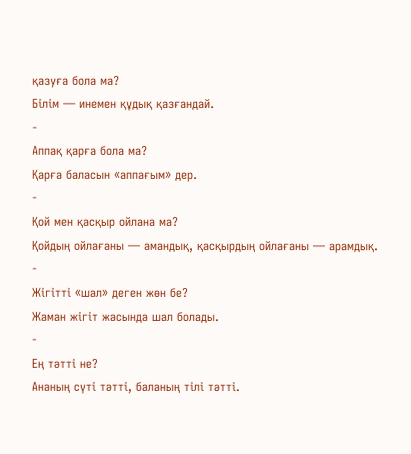қазуға бола ма?
Білім — инемен құдық қазғандай.
-
Аппақ қарға бола ма?
Қарға баласын «аппағым» дер.
-
Қой мен қасқыр ойлана ма?
Қойдың ойлағаны — амандық, қасқырдың ойлағаны — арамдық.
-
Жігітті «шал» деген жөн бе?
Жаман жігіт жасында шал болады.
-
Ең тәтті не?
Ананың сүті тәтті, баланың тілі тәтті.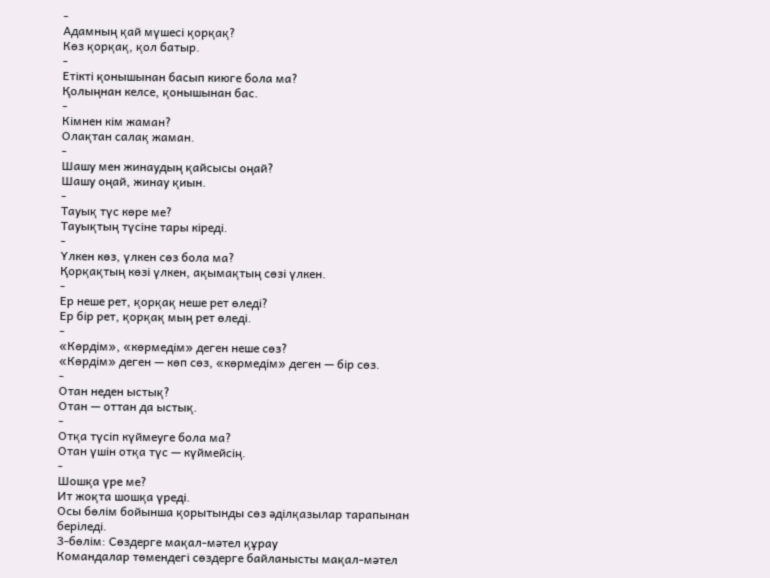-
Адамның қай мүшесі қорқақ?
Көз қорқақ, қол батыр.
-
Етікті қонышынан басып киюге бола ма?
Қолыңнан келсе, қонышынан бас.
-
Кімнен кім жаман?
Олақтан салақ жаман.
-
Шашу мен жинаудың қайсысы оңай?
Шашу оңай, жинау қиын.
-
Тауық түс көре ме?
Тауықтың түсіне тары кіреді.
-
Үлкен көз, үлкен сөз бола ма?
Қорқақтың көзі үлкен, ақымақтың сөзі үлкен.
-
Ер неше рет, қорқақ неше рет өледі?
Ер бір рет, қорқақ мың рет өледі.
-
«Көрдім», «көрмедім» деген неше сөз?
«Көрдім» деген — көп сөз, «көрмедім» деген — бір сөз.
-
Отан неден ыстық?
Отан — оттан да ыстық.
-
Отқа түсіп күймеуге бола ма?
Отан үшін отқа түс — күймейсің.
-
Шошқа үре ме?
Ит жоқта шошқа үреді.
Осы бөлім бойынша қорытынды сөз әділқазылар тарапынан беріледі.
3-бөлім: Сөздерге мақал-мәтел құрау
Командалар төмендегі сөздерге байланысты мақал-мәтел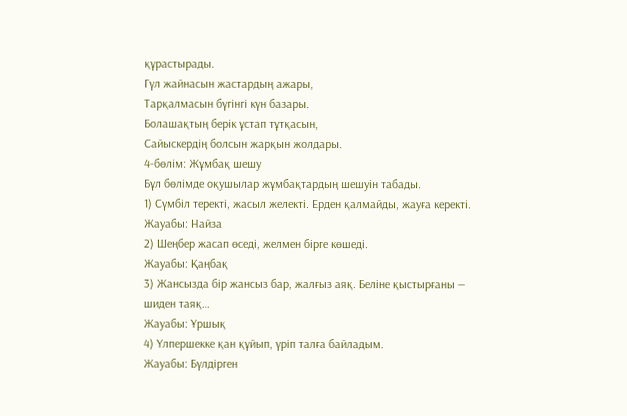құрастырады.
Гүл жайнасын жастардың ажары,
Тарқалмасын бүгінгі күн базары.
Болашақтың берік ұстап тұтқасын,
Сайыскердің болсын жарқын жолдары.
4-бөлім: Жұмбақ шешу
Бұл бөлімде оқушылар жұмбақтардың шешуін табады.
1) Сүмбіл теректі, жасыл желекті. Ерден қалмайды, жауға керекті.
Жауабы: Найза
2) Шеңбер жасап өседі, желмен бірге көшеді.
Жауабы: Қаңбақ
3) Жансызда бір жансыз бар, жалғыз аяқ. Беліне қыстырғаны — шиден таяқ…
Жауабы: Ұршық
4) Үлпершекке қан құйып, үріп талға байладым.
Жауабы: Бүлдірген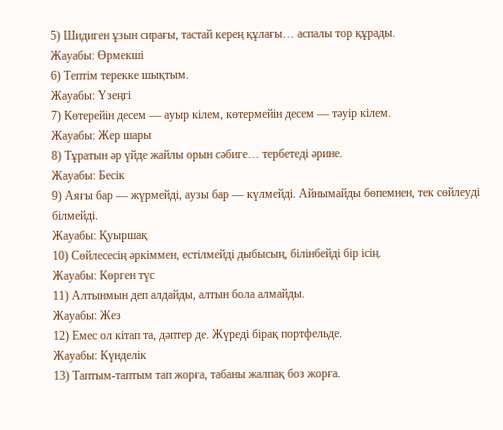5) Шидиген ұзын сирағы, тастай керең құлағы… аспалы тор құрады.
Жауабы: Өрмекші
6) Тептім терекке шықтым.
Жауабы: Үзеңгі
7) Көтерейін десем — ауыр кілем, көтермейін десем — тәуір кілем.
Жауабы: Жер шары
8) Тұратын әр үйде жайлы орын сәбиге… тербетеді әрине.
Жауабы: Бесік
9) Аяғы бар — жүрмейді, аузы бар — күлмейді. Айнымайды бөпемнен, тек сөйлеуді білмейді.
Жауабы: Қуыршақ
10) Сөйлесесің әркіммен, естілмейді дыбысың, білінбейді бір ісің.
Жауабы: Көрген түс
11) Алтынмын деп алдайды, алтын бола алмайды.
Жауабы: Жез
12) Емес ол кітап та, дәптер де. Жүреді бірақ портфельде.
Жауабы: Күнделік
13) Таптым-таптым тап жорға, табаны жалпақ боз жорға.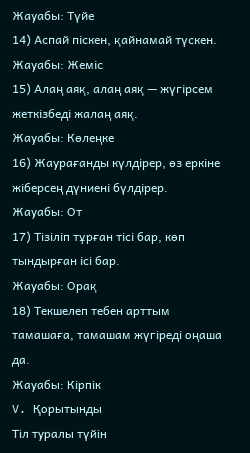Жауабы: Түйе
14) Аспай піскен, қайнамай түскен.
Жауабы: Жеміс
15) Алаң аяқ, алаң аяқ — жүгірсем жеткізбеді жалаң аяқ.
Жауабы: Көлеңке
16) Жаурағанды күлдірер, өз еркіне жіберсең дүниені бүлдірер.
Жауабы: От
17) Тізіліп тұрған тісі бар, көп тындырған ісі бар.
Жауабы: Орақ
18) Текшелеп тебен арттым тамашаға, тамашам жүгіреді оңаша да.
Жауабы: Кірпік
V. Қорытынды
Тіл туралы түйін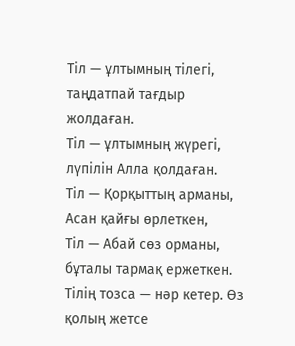Тіл — ұлтымның тілегі, таңдатпай тағдыр жолдаған.
Тіл — ұлтымның жүрегі, лүпілін Алла қолдаған.
Тіл — Қорқыттың арманы, Асан қайғы өрлеткен,
Тіл — Абай сөз орманы, бұталы тармақ ержеткен.
Тілің тозса — нәр кетер. Өз қолың жетсе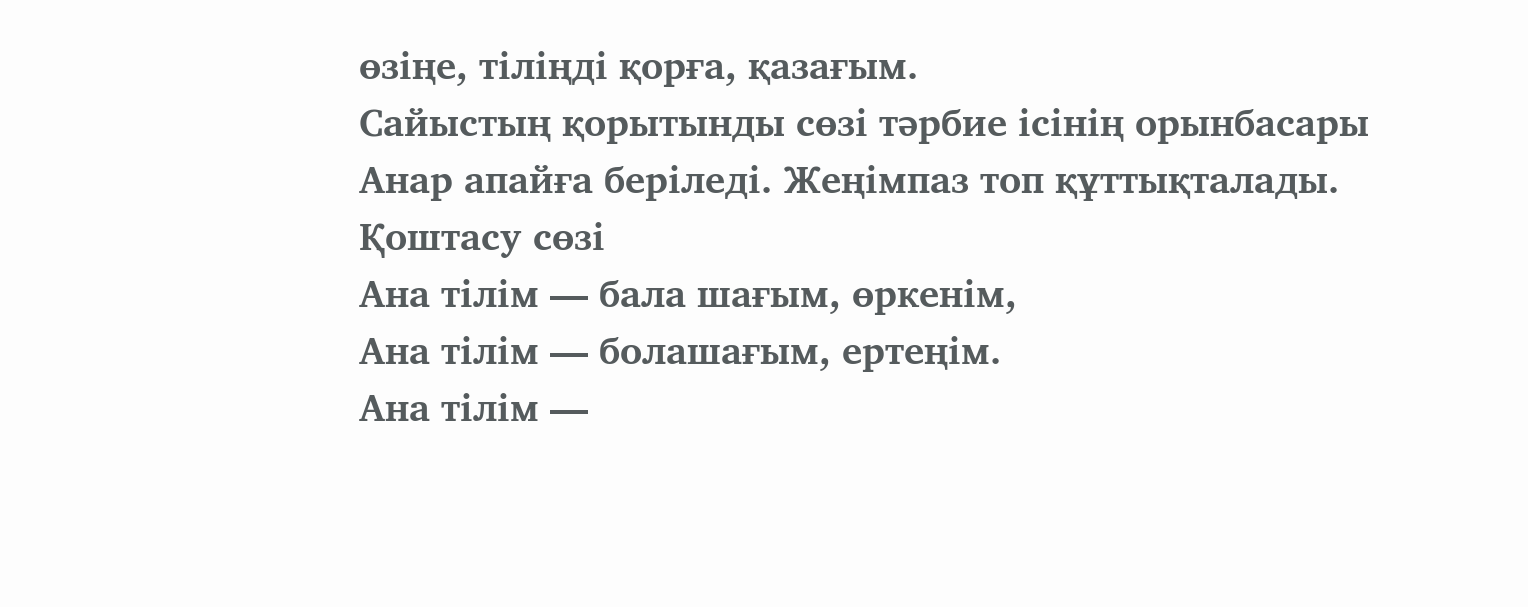өзіңе, тіліңді қорға, қазағым.
Сайыстың қорытынды сөзі тәрбие ісінің орынбасары Анар апайға беріледі. Жеңімпаз топ құттықталады.
Қоштасу сөзі
Ана тілім — бала шағым, өркенім,
Ана тілім — болашағым, ертеңім.
Ана тілім —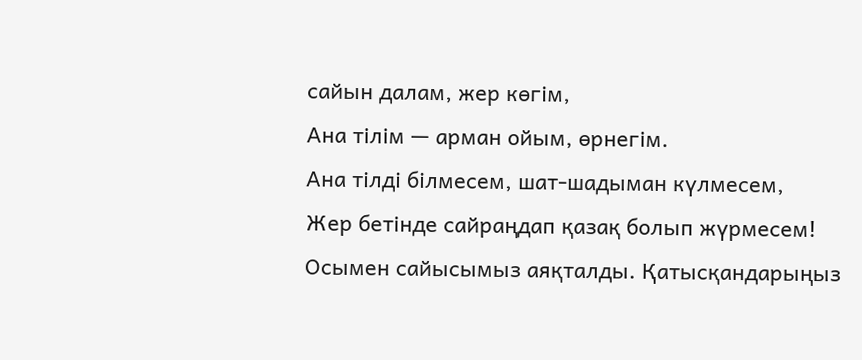сайын далам, жер көгім,
Ана тілім — арман ойым, өрнегім.
Ана тілді білмесем, шат-шадыман күлмесем,
Жер бетінде сайраңдап қазақ болып жүрмесем!
Осымен сайысымыз аяқталды. Қатысқандарыңыз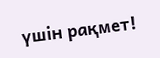үшін рақмет!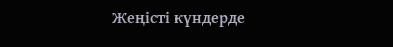Жеңісті күндерде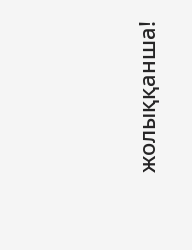жолыққанша!